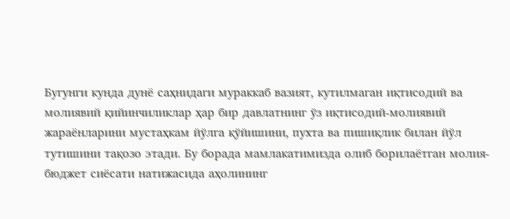Бугунги кунда дунё саҳнидаги мураккаб вазият, кутилмаган иқтисодий ва молиявий қийинчиликлар ҳар бир давлатнинг ўз иқтисодий-молиявий жараёнларини мустаҳкам йўлга қўйишини, пухта ва пишиқлик билан йўл тутишини тақозо этади. Бу борада мамлакатимизда олиб борилаётган молия-бюджет сиёсати натижасида аҳолининг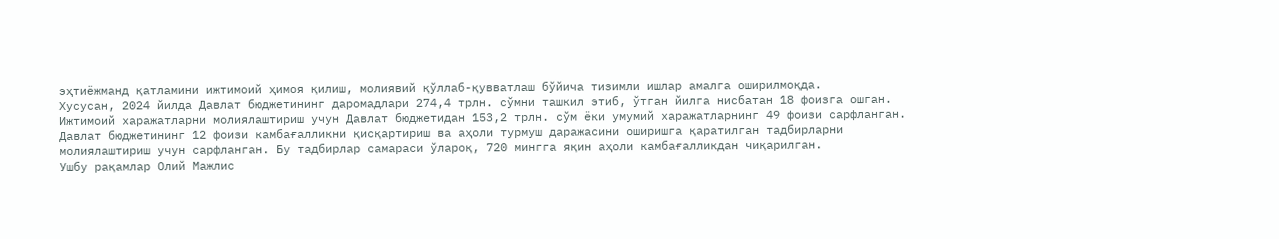эҳтиёжманд қатламини ижтимоий ҳимоя қилиш, молиявий қўллаб-қувватлаш бўйича тизимли ишлар амалга оширилмоқда.
Хусусан, 2024 йилда Давлат бюджетининг даромадлари 274,4 трлн. сўмни ташкил этиб, ўтган йилга нисбатан 18 фоизга ошган. Ижтимоий харажатларни молиялаштириш учун Давлат бюджетидан 153,2 трлн. сўм ёки умумий харажатларнинг 49 фоизи сарфланган.
Давлат бюджетининг 12 фоизи камбағалликни қисқартириш ва аҳоли турмуш даражасини оширишга қаратилган тадбирларни молиялаштириш учун сарфланган. Бу тадбирлар самараси ўлароқ, 720 мингга яқин аҳоли камбағалликдан чиқарилган.
Ушбу рақамлар Олий Мажлис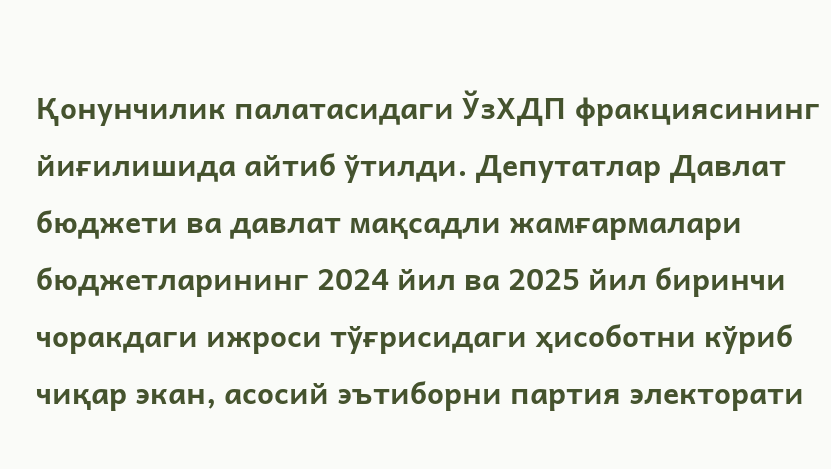Қонунчилик палатасидаги ЎзХДП фракциясининг йиғилишида айтиб ўтилди. Депутатлар Давлат бюджети ва давлат мақсадли жамғармалари бюджетларининг 2024 йил ва 2025 йил биринчи чоракдаги ижроси тўғрисидаги ҳисоботни кўриб чиқар экан, асосий эътиборни партия электорати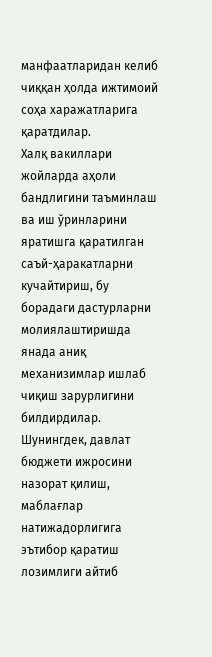манфаатларидан келиб чиққан ҳолда ижтимоий соҳа харажатларига қаратдилар.
Халқ вакиллари жойларда аҳоли бандлигини таъминлаш ва иш ўринларини яратишга қаратилган саъй-ҳаракатларни кучайтириш, бу борадаги дастурларни молиялаштиришда янада аниқ механизимлар ишлаб чиқиш зарурлигини билдирдилар.
Шунингдек, давлат бюджети ижросини назорат қилиш, маблағлар натижадорлигига эътибор қаратиш лозимлиги айтиб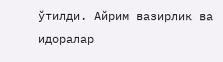ўтилди. Айрим вазирлик ва идоралар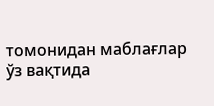томонидан маблағлар ўз вақтида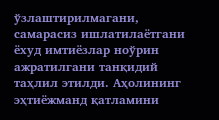ўзлаштирилмагани, самарасиз ишлатилаётгани ёхуд имтиёзлар ноўрин ажратилгани танқидий таҳлил этилди. Аҳолининг эҳтиёжманд қатламини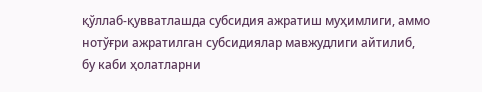қўллаб-қувватлашда субсидия ажратиш муҳимлиги, аммо нотўғри ажратилган субсидиялар мавжудлиги айтилиб, бу каби ҳолатларни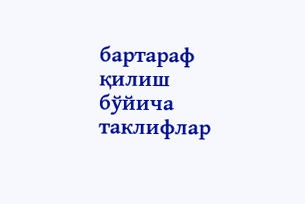бартараф қилиш бўйича таклифлар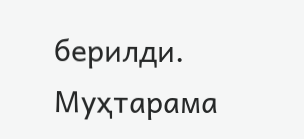берилди.
Муҳтарама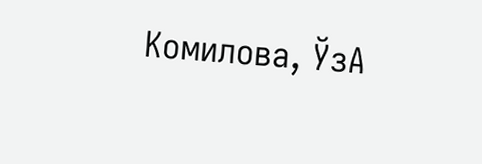Комилова, ЎзА